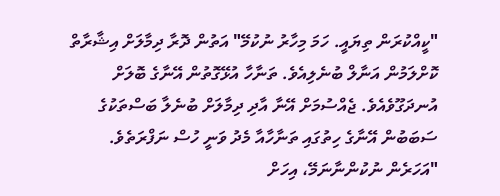"ކީއްކުރަން ތިޔައީ. ހަމަ މިހާރު ނުކުމޭ" އަތުން ދޮރާ ދިމާލަށް އިޝާރާތް ކޮށްލަމުން އަނާލް ބުނެލިއެވެ. ތަނާހާ އުޅޭގޮތުން އޭނާގެ ބޮލަށް އުނދަގޫވެއެވެ. ޖެއްސުމަށް އޭނާ އާދި ދިމާލަށް ބުނެލާ ބަސްތަކުގެ ސަބަބުން އޭނާގެ ހިތުގައި ތަނާހާއާ މެދު ވަނީ ހުސް ނަފްރަތެވެ.
"އަހަރެން ނުކުންނާނަމޭ، އިހަށް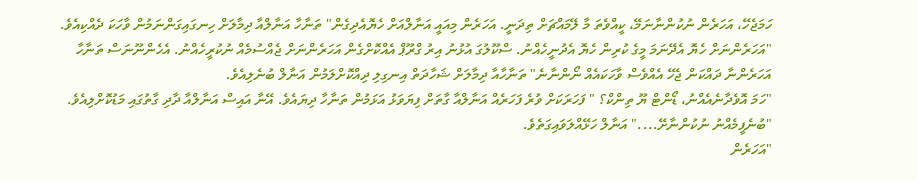ހަމަޖެހޭ، އަހަރެން ނުކުންނާނަމޭ، ކީއްވެތަ މާ ލޭމައްޗަށް ތިދަނީ. އަހަރެން މިއައީ އަނާލްއަށް ހެޔޮއެދިގެން" ތަނާހާ އަނާލްއާ ދިމާލަށް ހިނގައިގަންނަމުން ވާހަކަ ދެއްކިއެވެ.
"އަހަރެންނަށް ހެޔޮ އެދޭނަމަ މީގެ ކުރިން ހެޔޮ އެދުނީހެއްނު. ސްކޫލުގަ އުޅުނު އިރު ގްރޫޕް އެއްކޮށްގެން އަހަރެންނަށް ޖެއްސުމެއް ނުކުރީހެއްނު. އެހެންނޫނަސް ތަނާހާ އަހަރެންނާ ދައްކަން ޖެހޭ އެއްވެސް ވާހަކައެއް ނޯންނާނެ" ތަނާހާއާ ދިމާލަށް ޝަހާދަތް އިނގިލި ދިއްކޮށްލަމުން އަނާލް ބުނެލިއެވެ.
"ހަމަ އޮވެދާނެއެއްނު، ޑޯންޓް ޔޫ ތިންކް؟ " ފަހަރަކަށް ވުރެ ފަހަރެއް އަނާލްއާ ގާތަށް ފިޔަވަޅު އަޅަމުން ތަނާހާ ދިޔައެވެ. އޭނާ އައިސް އަނާލްއާ ދާދި ގާތުގައި މަޑުކޮށްލިއެވެ.
"ބުނެފީމެއްނު ނުކުންނާށޭ...." އަނާލް ހަޅޭއްލަވައިގަތެވެ.
"އަހަރެން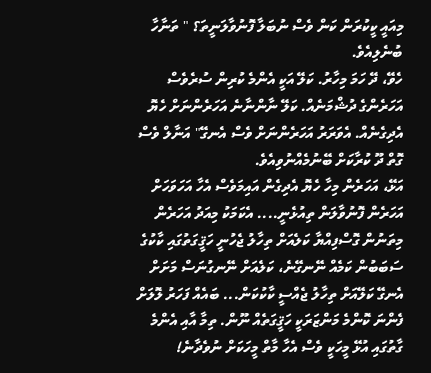މިއައީ ކީކުރަން ކަން ވެސް ނުބަލާ ފޮނުވާލަނީތަ؟ " ތަނާހާ ބުނެލިއެވެ.
ހެވޭ، ދޭ ހަމަ މިހާރު. ކަލޭ އަކީ އެންމެ ކުރިން ސުރެވެސް އަހަރެންގެ ދުޝްމަނެއް. ކަލޭ ނާންނާނެ އަހަރެންނަށް ހެޔޮ އެދިގެނެއް. އެވަރަރު އަހަރެންނަށް ވެސް އެނގޭ" އަނާލް ވެސް ގޮތް ދޫ ކުރާކަށް ބޭނުމެއްނުވިއެވެ.
އަޅޭ، އަހަރެން މިހާ ހެޔޮ އެދިގެން އައިމަވެސް އެހާ އަހަވަހަށް އަހަރެން ފޮނުވާލަން ތިއުޅެނީ.... އެކަމަކު މިއަދު އަހަރެން މިތަނުން ގޮސްފިއްޔާ ކަލެއަށް ތިހާލު ޖެހުނީ ހަޤީގަތުގައި ކާކުގެ ސަބަބުން ކަމެއް ނޭނގޭނެ، ކަލެއަށް ނޭނގުނަސް މަށަށް އެނގޭ ކަލޭއަށް ތިހާލު ޖެއްސީ ކާކުކަން... ބައެއް ފަހަރު ލޮލަށް ފެންނަ ކޮންމެ މަންޒަރަކީ ހަޤީގަތެއް ނޫން. ތިމާ އާއި އެންމެ ގާތުގައި އުޅޭ މީހަކީ ވެސް އެހާ މާތް މީހަކަށް ނުވެދާނެ!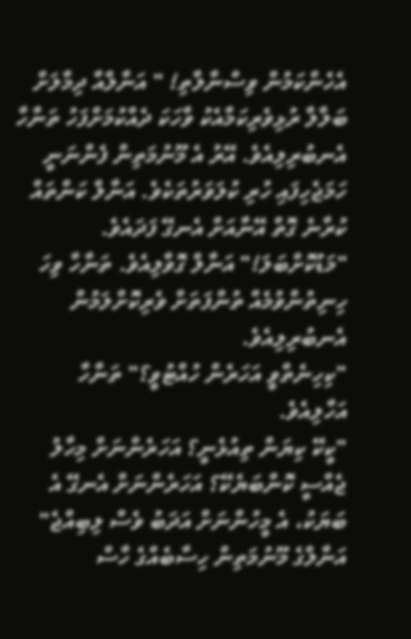އެހެންކަމުން ވިސްނާލާތި! " އަނާލްއާ ދިމާލަށް ބަލާލާ ރުޅިވެރިކަމާއެކު ވާހަކަ ދެއްކުމަށްފަހު ތަނާހާ އެނބުރިލިއެވެ. އޭރު އެ މޫނުމަތިން ފެންނަނީ ހަމަޖެހިފައި ހުރި ކުލަވަރުތަކެވެ. އަނާލް ކަންތައް ކުރާނެ ގޮތް އޭނާއަށް އެނގޭ ފަދައެވެ.
"މަޑުކޮށްބަލަ!" އަނާލް ގޮވާލިއެވެ. ތަނާހާ ވިހަ ހިނިތުންވުމެއް ތުންފަތަށް ވެރިކޮށްލަމުން އެނބުރިލިއެވެ.
"ކިހިނެތްވީ އަހަރެން ހުއްޓުވީ؟" ތަނާހާ އަހާލިއެވެ.
"ކީކޭ ކިޔަން ތިއުޅެނީ؟ އަހަރެންނަށް މިހާލު ޖެއްސީ ކޮންބަޔެކޭ؟ އަހަރެންނަށް އެނގޭ އެ ބަޔަކު، އެ މީހުންނަށް އަދަބު ވެސް ލިބިއްޖެ" އަނާލްގެ މޫނުމަތިން ހިސާބެއްގެ ހާސް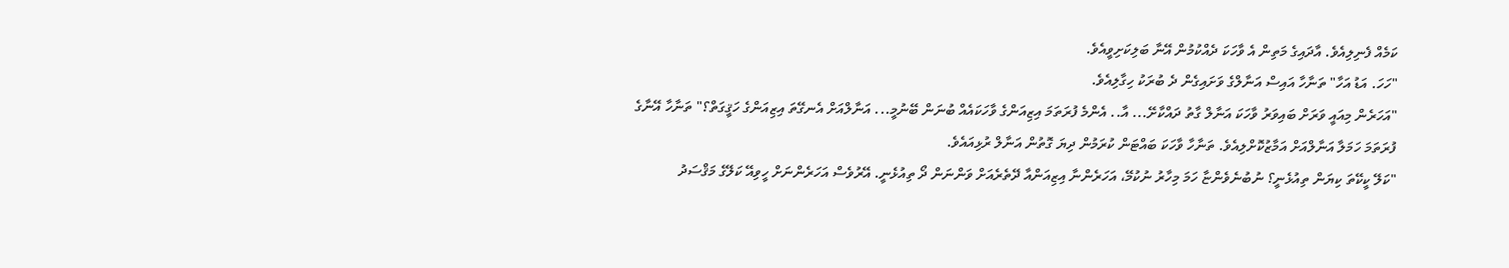ކަމެއް ފެނިލިއެވެ. އާދައިގެ މަތިން އެ ވާހަކަ ދެއްކުމުން އޭނާ ބަލިކަށިވީއެވެ.
"ހަހަ. އަޑު އަހާ" ތަނާހާ އައިސް އަނާލްގެ ވަށައިގެން ދެ ބުރަކު ހިގާލިއެވެ.
"އަހަރެން މިއައީ ވަރަށް ބައިވަރު ވާހަކަ އަނާލް ގާތު ދައްކާށޭ... އާ.. އެންމެ ފުރަތަމަ އިޒިއަންގެ ވާހަކައެއް ބުނަން ބޭނުމީ... އަނާލްއަށް އެނގޭތަ އިޒިއަންގެ ހަޤީގަތް؟" ތަނާހާ އޭނާގެ ފުރަތަމަ ހަމަލާ އަނާލްއަށް އަމާޒުކޮށްލިއެވެ. ތަނާހާ ވާހަކަ ބައްޓަން ކުރަމުން ދިޔަ ގޮތުން އަނާލް ރުޅިއައެވެ.
"ކަލޭ ކީކޭތަ ކިޔަން ތިއުޅެނީ؟ ނުބުނެވެންޏާ ހަމަ މިހާރު ނުކުމޭ، އަހަރެންނާ އިޒިއަންއާ ދޭތެރެއަށް ވަންނަން ދޯ ތިއުޅެނީ. އޭރުވެސް އަހަރެންނަށް ހީވިއޭ ކަލޭގެ މަޤްސަދު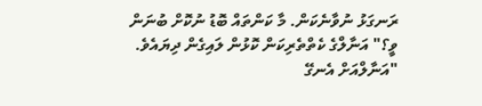ރަނގަޅު ނުވާނެކަން. މާ ކަންތައް ބޮޑު ނުކޮށް ބުނަން ވީ؟" އަނާލްގެ ކެތްތެރިކަން ކޮޅުން ލައިގެން ދިޔައެވެ.
"އަނާލްއަށް އެނގޭ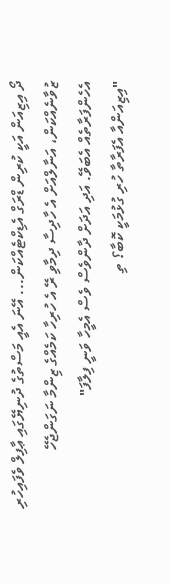ދޯ އިޒިއަން އަކީ ކުރިން ޑްރަގް އެޑިކްޓެއްކަން... އޭނަ އެއީ މަސްތުގެ ދުނިޔޭގައި ޢާފިލް ވެފައިހުރި ޒުވާނެއްކަން، އަނާލްއަށް އެ ހާދިސާ ދިމާވި ރޭ އެ ހުރިހާ ކަމެއްގެ ޒިންމާ ނަގަންޖެހޭ އެހެންފަރާތެއް އެބަވޭ. އަދި އަދަށް ދާންވެސް ވެސް އެމީހާ ވަނީ ފިލާފަ"
"އިޒިއަންއާ އެފަރާތާ ހުރި ގުޅުމަކީ ކޮބާ؟ ތި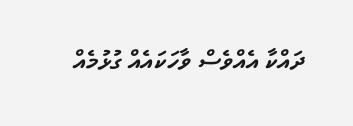ދައްކާ އެއްވެސް ވާހަކައެއް ގުޅުމެއް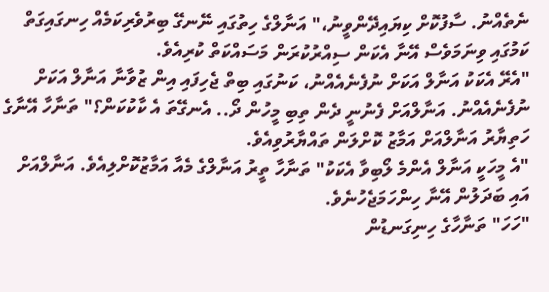ނެތެއްނު. ސާފުކޮށް ކިޔައިދޭންވީނު،" އަނާލްގެ ހިތުގައި ނޭނގޭ ބިރުވެރިކަމެއް ހިނގައިގަތް ކަމުގައި ވިނަމަވެސް އޭނާ އެކަން ސިއްރުކުރަން މަސައްކަތް ކުރިއެވެ.
"އެރޭ އެކަކު އަނާލް އަކަށް ނުފެނެއެއްނު، ކަނުގައި ބިތް ޖެހިފައި އިން ޒުވާނާ އަނާލް އަކަށް ނުފެނެއެއްނު. އަނާލްއަށް ފެނުނީ ދެން ތިބި މީހުން ދޯ.. އެނގޭތަ އެ ކާކުކަން؟" ތަނާހާ އޭނާގެ ހަތިޔާރު އަނާލްއަށް އަމާޒު ކޮށްލަން ތައްޔާރުވިއެވެ.
"އެ މީހަކީ އަނާލް އެންމެ ލޯބިވާ އެކަކު" ތަނާހާ ތީރު އަނާލްގެ މެއާ އަމާޒުކޮށްލިއެވެ. އަނާލްއަށް އައި ބަދަލުން އޭނާ ހިންހަމަޖެހުނެވެ.
"ހަހަ" ތަނާހާގެ ހިނިގަނޑުން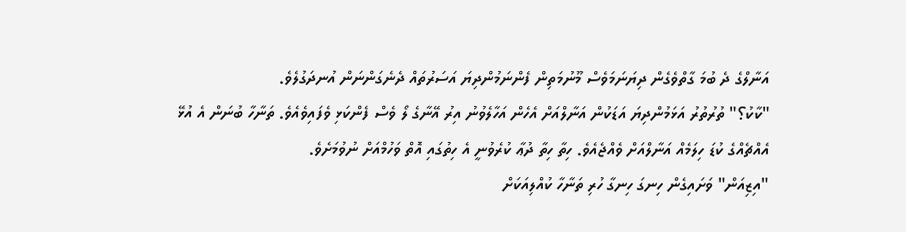އަނާލްގެ ދެ ބުމަ ގާތްވެގެން ދިޔަނަމަވެސް މޫނުމަތިން ފެންނަމުންދިޔަ އަސަރުތައް ދެނެގަންނަން އުނދަގުލެވެ.
"ކާކު؟" ތުރުތުރު އަޅަމުންދިޔަ އަޑަކުން އަނާލްއަށް އެހެން އަހާލެވުނު އިރު އޭނާގެ ލޯ ވެސް ފެންކަޅި ވެފައިވެއެވެ. ތަނާހާ ބުނަން އެ އުޅޭ އެއްޗެއްގެ ކުޑަ ހިލަމެއް އަނާލްއަށް ވެއްޖެއެވެ. ހިތާ ހިތާ ދުޢާ ކުރެވުނީ އެ ހިތުގައި އޮތް ވަހުމްއަށް ނުވުމަށެވެ.
"އިޒިއަން" ވަށައިގެން ހިނގަ ހިނގާ ހުރި ތަނާހާ ކުއްލިއަކަށް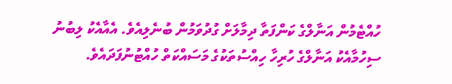ހުއްޓެމުން އަނާލްގެ ކަންފަތާ ދިމާލަށް ގުދުވަމުން ބުނެލިއެވެ. އެއާއެކު ލިބުނު ސިހުމާއެކު އަނާލްގެ ހުރިހާ ހިއްސުތަކުގެ މަސައްކަތް ހުއްޓުނުފަދައެވެ.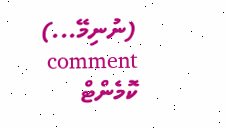(ނުނިމޭ...)
comment ކޮމެންޓް